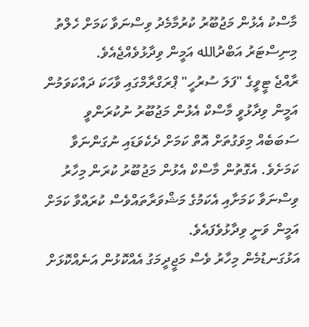މާސްކު އެޅުން މަޖުބޫރު ކުރުމާމެދު ވިސްނަވާ ކަމަށް ހެލްތު މިނިސްޓަރު އަބްދުالله އަމީން ވިދާޅުވެއްޖެއެވެ.
ރާއްޖެ ޓީވީގެ "ފަލަ ސުރުހީ" ޕްރަގްރާމްގައި ވާހަކަ ދައްކަވަމުން އަމީން ވިދާޅުވީ މާސްކް އެޅުން މަޖުބޫރު ނުކުރަންވީ ސަބަބެއް މިވަގުތަށް އޮތް ކަމަށް ދެކެވަޑައި ނުގަންނަވާ ކަމަށެވެ. އެގޮތުން މާސްކް އެޅުން މަޖުބޫރު ކުރަން މިހާރު ވިސްނަވާ ކަމަށާއި އެކަމުގެ މަޝްވަރާތައްވެސް ކުރައްވާ ކަމަށް އަމީން ވަނީ ވިދާޅުވެފައެވެ.
އަޅުގަނޑުމެން މިހާރު ވެސް މަޖީދީމަގު އެއްކޮޅުން އަނެއްކޮޅަށް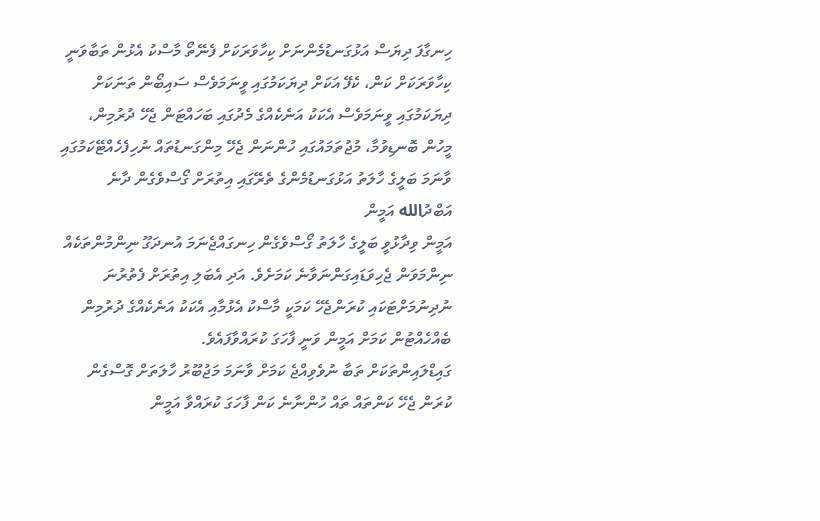ހިނގާފަ ދިޔަސް އަޅުގަނޑުމެންނަށް ކިހާވަރަކަށް ފެނޭތޯ މާސްކު އެޅުން ތަބާވަނީ ކިހާވަރަކަށް ކަން، ކެފޭ އަކަށް ދިޔަކަމުގައި ވީނަމަވެސް ސައިބޯން ތަނަކަށް ދިޔަކަމުގައި ވީނަމަވެސް އެކަކު އަނެކެއްގެ މެދުގައި ބަހައްޓަން ޖެހޭ ދުރުމިން، މީހުން ބޮނޑިވުމާ، މުޖުތަމައުގައި ހުންނަން ޖެހޭ މިންގަނޑުތައް ނުހިފެހެއްޓޭކަމުގައި ވާނަމަ ބަލީގެ ހާލަތު އަޅުގަނޑުމެންގެ ތެރޭގައި އިތުރަށް ގޯސްވެގެން ދާނެ
އަބްދުالله އަމީން
އަމީން ވިދާޅުވީ ބަލީގެ ހާލަތު ގޯސްވެގެން ހިނގައްޖެނަމަ އުނދަގޫ ނިންމުންތަކެއް ނިންމަވަން ޖެހިވަޑައިގަންނަވާނެ ކަމަށެވެ. އަދި އެބަލި އިތުރަށް ފެތުރުނަ ނުދިނުމަށްޓަކައި ކުރަންޖެހޭ ކަމަކީ މާސްކު އެޅުމާއި އެކަކު އަނެކެއްގެ ދުރުމިން ބެއްހެއްޓުން ކަމަށް އަމީން ވަނީ ފާހަގަ ކުރައްވާފައެވެ.
ގައިޑްލައިންތަކަށް ތަބާ ނުވެވިއްޖެ ކަމަށް ވާނަމަ މަޖުބޫރު ހާލަތަށް ގޮސްގެން ކުރަން ޖެހޭ ކަންތައް ތައް ހުންނާނެ ކަން ފާހަގަ ކުރައްވާ އަމީން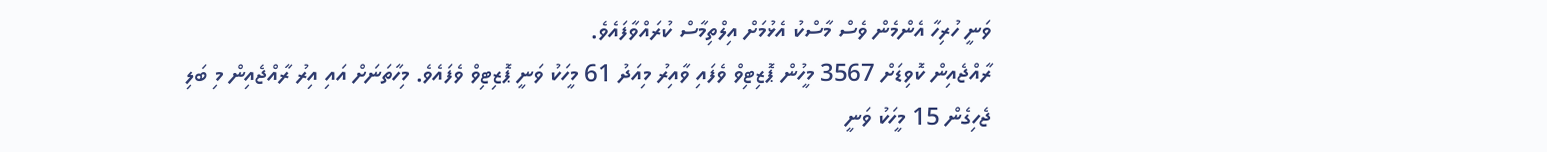ވަނީ ހުރިހާ އެންމެން ވެސް މާސްކު އެޅުމަށް އިލްތިމާސް ކުރައްވާފައެވެ.
ރާއްޖެއިން ކޮވިޑަށް 3567 މީހުން ޕޮޒިޓިވް ވެފައި ވާއިރު މިއަދު 61 މީހަކު ވަނީ ޕޮޒިޓިވް ވެފައެވެ. މިހާތަނަށް އައި އިރު ރާއްޖެއިން މި ބަލި ޖެހިގެން 15 މީހަކު ވަނީ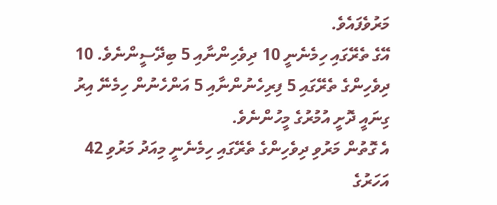މަރުވެފައެވެ.
އޭގެ ތެރޭގައި ހިމެނެނީ 10 ދިވެހިންނާއި 5 ބިދޭސީންނެވެ. 10 ދިވެހިންގެ ތެރޭގައި 5 ފިރިހެނުންނާއި 5 އަންހެނުން ހިމެނޭ އިރު ގިނައީ ދޮށީ އުމުރުގެ މީހުންނެވެ.
އެ ގޮތުން މަރުވި ދިވެހިންގެ ތެރޭގައި ހިމެނެނީ މިއަދު މަރުވި 42 އަހަރުގެ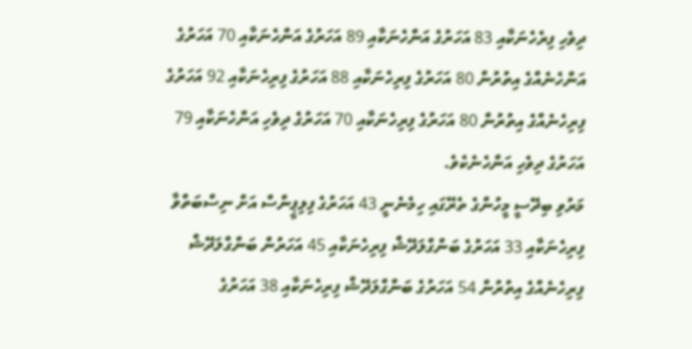ދިވެހި ފިރެހެނަކާއި 83 އަހަރުގެ އަންހެނަކާއި 89 އަހަރުގެ އަންހެނަކާއި 70 އަހަރުގެ އަންހެނެއްގެ އިތުރުން 80 އަހަރުގެ ފިރިހެނަކާއި 88 އަހަރުގެ ފިރިހެނަކާއި 92 އަހަރުގެ ފިރިހެނެއްގެ އިތުރުން 80 އަހަރުގެ ފިރިހެނަކާއި 70 އަހަރުގެ ދިވެހި އަންހެނަކާއި 79 އަހަރުގެ ދިވެހި އަންހެނެކެވެ.
މަރުވި ބިދޭސީ މީހުންގެ ތެރޭގައި ހިމެނެނީ 43 އަހަރުގެ ފިލިޕީންސް އަށް ނިސްބަތްވާ ފިރިހެނަކާއި 33 އަހަރުގެ ބަންގްލަދޭޝް ފިރިހެނަކާއި 45 އަހަރުން ބަންގްލަދޭޝް ފިރިހެނެއްގެ އިތުރުން 54 އަހަރުގެ ބަންގްލަދޭޝް ފިރިހެނަކާއި 38 އަހަރުގެ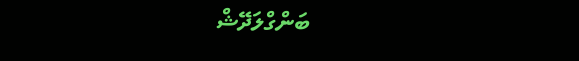ބަންގްލަދޭޝް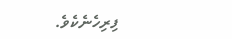ފިރިހެނެކެވެ.